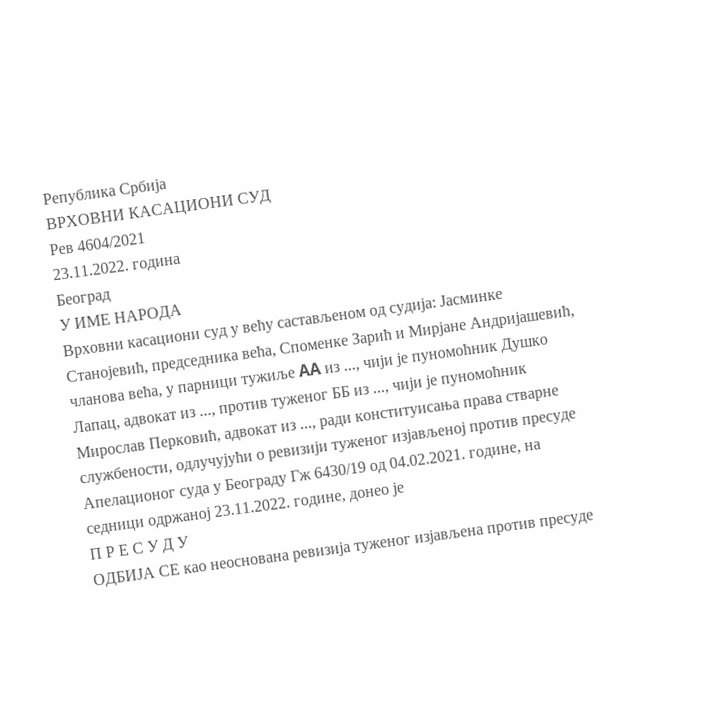Република Србија
ВРХОВНИ КАСАЦИОНИ СУД
Рев 4604/2021
23.11.2022. година
Београд
У ИМЕ НАРОДА
Врховни касациони суд у већу састављеном од судија: Јасминке Станојевић, председника већа, Споменке Зарић и Мирјане Андријашевић, чланова већа, у парници тужиље AA из ..., чији је пуномоћник Душко Лапац, адвокат из ..., против туженог ББ из ..., чији је пуномоћник Мирослав Перковић, адвокат из ..., ради конституисања права стварне службености, одлучујући о ревизији туженог изјављеној против пресуде Апелационог суда у Београду Гж 6430/19 од 04.02.2021. године, на седници одржаној 23.11.2022. године, донео је
П Р Е С У Д У
ОДБИЈА СЕ као неоснована ревизија туженог изјављена против пресуде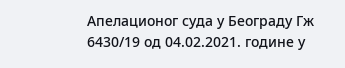Апелационог суда у Београду Гж 6430/19 од 04.02.2021. године у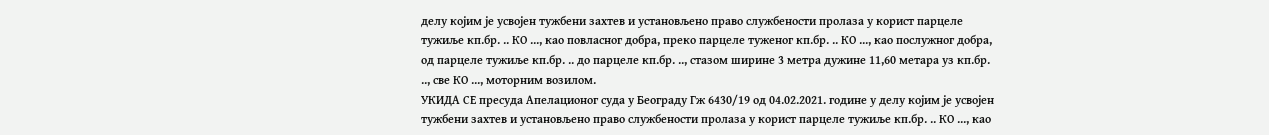делу којим је усвојен тужбени захтев и установљено право службености пролаза у корист парцеле тужиље кп.бр. .. КО ..., као повласног добра, преко парцеле туженог кп.бр. .. КО ..., као послужног добра, од парцеле тужиље кп.бр. .. до парцеле кп.бр. .., стазом ширине 3 метра дужине 11,60 метара уз кп.бр. .., све КО ..., моторним возилом.
УКИДА СЕ пресудa Апелационог суда у Београду Гж 6430/19 од 04.02.2021. године у делу којим је усвојен тужбени захтев и установљено право службености пролаза у корист парцеле тужиље кп.бр. .. КО ..., као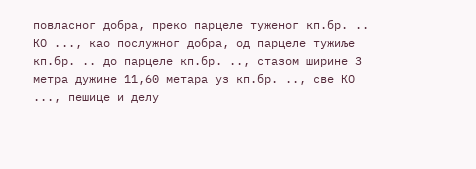повласног добра, преко парцеле туженог кп.бр. .. КО ..., као послужног добра, од парцеле тужиље кп.бр. .. до парцеле кп.бр. .., стазом ширине 3 метра дужине 11,60 метара уз кп.бр. .., све КО ..., пешице и делу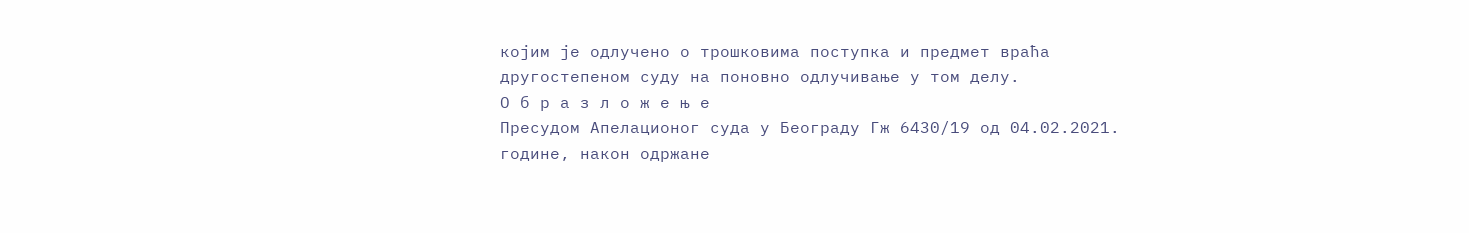којим је одлучено о трошковима поступка и предмет враћа другостепеном суду на поновно одлучивање у том делу.
О б р а з л о ж е њ е
Пресудом Апелационог суда у Београду Гж 6430/19 од 04.02.2021. године, након одржане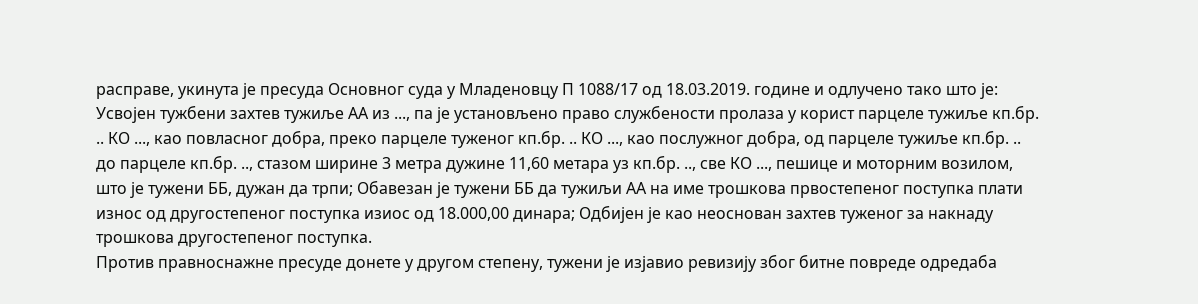расправе, укинута је пресуда Основног суда у Младеновцу П 1088/17 од 18.03.2019. године и одлучено тако што је: Усвојен тужбени захтев тужиље АА из ..., па је установљено право службености пролаза у корист парцеле тужиље кп.бр. .. КО ..., као повласног добра, преко парцеле туженог кп.бр. .. КО ..., као послужног добра, од парцеле тужиље кп.бр. .. до парцеле кп.бр. .., стазом ширине 3 метра дужине 11,60 метара уз кп.бр. .., све КО ..., пешице и моторним возилом, што је тужени ББ, дужан да трпи; Обавезан је тужени ББ да тужиљи АА на име трошкова првостепеног поступка плати износ од другостепеног поступка изиос од 18.000,00 динара; Одбијен је као неоснован захтев туженог за накнаду трошкова другостепеног поступка.
Против правноснажне пресуде донете у другом степену, тужени је изјавио ревизију због битне повреде одредаба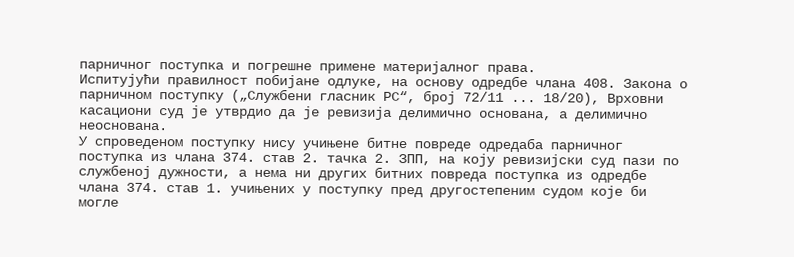парничног поступка и погрешне примене материјалног права.
Испитујући правилност побијане одлуке, на основу одредбе члана 408. Закона о парничном поступку („Службени гласник РС“, број 72/11 ... 18/20), Врховни касациони суд је утврдио да је ревизија делимично основана, а делимично неоснована.
У спроведеном поступку нису учињене битне повреде одредаба парничног поступка из члана 374. став 2. тачка 2. ЗПП, на коју ревизијски суд пази по службеној дужности, а нема ни других битних повреда поступка из одредбе члана 374. став 1. учињених у поступку пред другостепеним судом које би могле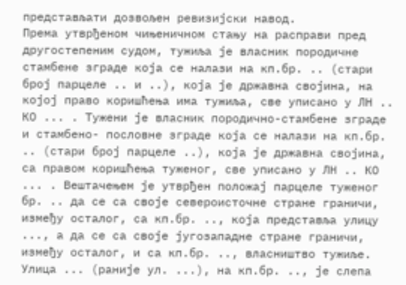представљати дозвољен ревизијски навод.
Према утврђеном чињеничном стању на расправи пред другостепеним судом, тужиља је власник породичне стамбене зграде која се налази на кп.бр. .. (стари број парцеле .. и ..), која је државна својина, на којој право коришћења има тужиља, све уписано у ЛН .. КО ... . Тужени је власник породично-стамбене зграде и стамбено- пословне зграде која се налази на кп.бр. .. (стари број парцеле ..), која је државна својина, са правом коришћења туженог, све уписано у ЛН .. КО ... . Вештачењем је утврђен положај парцеле туженог бр. .. да се са своје североисточне стране граничи, између осталог, са кп.бр. .., која представља улицу ..., а да се са своје југозападне стране граничи, између осталог, и са кп.бр. .., власништво тужиље. Улица ... (раније ул. ...), на кп.бр. .., је слепа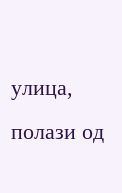улица, полази од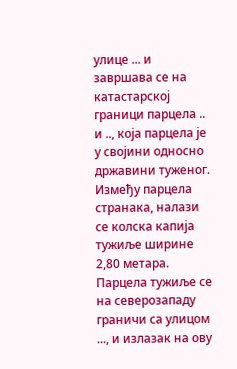улице ... и завршава се на катастарској граници парцела .. и .., која парцела је у својини односно државини туженог. Између парцела странака, налази се колска капија тужиље ширине 2,80 метара. Парцела тужиље се на северозападу граничи са улицом ..., и излазак на ову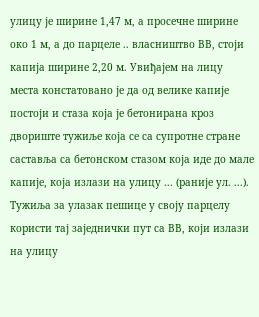улицу је ширине 1,47 м, а просечне ширине око 1 м, а до парцеле .. власништво ВВ, стоји капија ширине 2,20 м. Увиђајем на лицу места констатовано је да од велике капије постоји и стаза која је бетонирана кроз двориште тужиље која се са супротне стране саставља са бетонском стазом која иде до мале капије, која излази на улицу ... (раније ул. ...). Тужиља за улазак пешице у своју парцелу користи тај заједнички пут са ВВ, који излази на улицу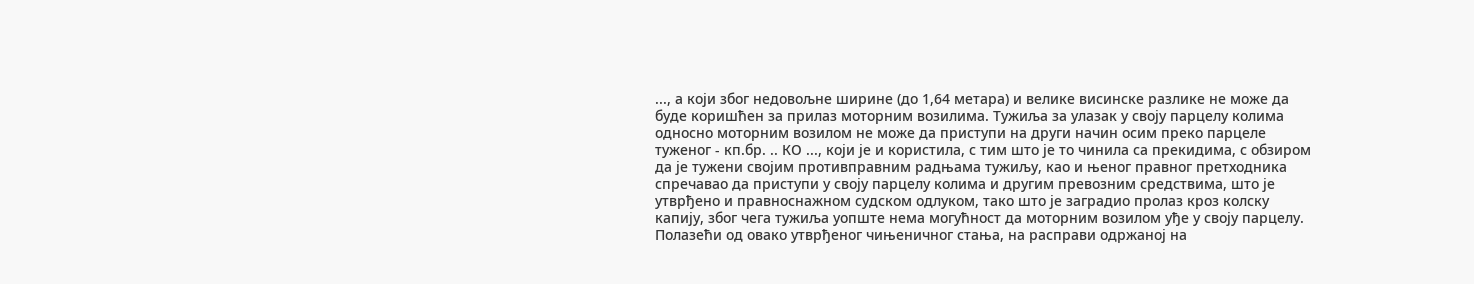..., а који због недовољне ширине (до 1,64 метара) и велике висинске разлике не може да буде коришћен за прилаз моторним возилима. Тужиља за улазак у своју парцелу колима односно моторним возилом не може да приступи на други начин осим преко парцеле туженог - кп.бр. .. КО ..., који је и користила, с тим што је то чинила са прекидима, с обзиром да је тужени својим противправним радњама тужиљу, као и њеног правног претходника спречавао да приступи у своју парцелу колима и другим превозним средствима, што је утврђено и правноснажном судском одлуком, тако што је заградио пролаз кроз колску капију, због чега тужиља уопште нема могућност да моторним возилом уђе у своју парцелу.
Полазећи од овако утврђеног чињеничног стања, на расправи одржаној на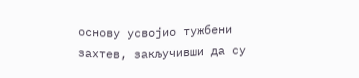основу усвојио тужбени захтев, закључивши да су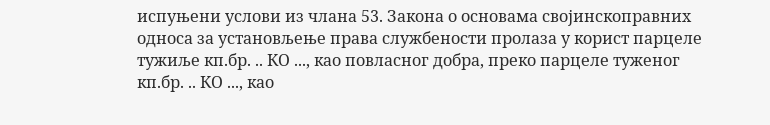испуњени услови из члана 53. Закона о основама својинскоправних односа за установљење права службености пролаза у корист парцеле тужиље кп.бр. .. КО ..., као повласног добра, преко парцеле туженог кп.бр. .. КО ..., као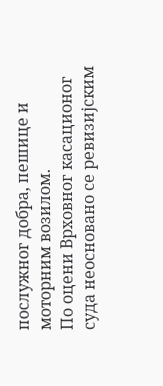послужног добра, пешице и моторним возилом.
По оцени Врховног касационог суда неосновано се ревизијским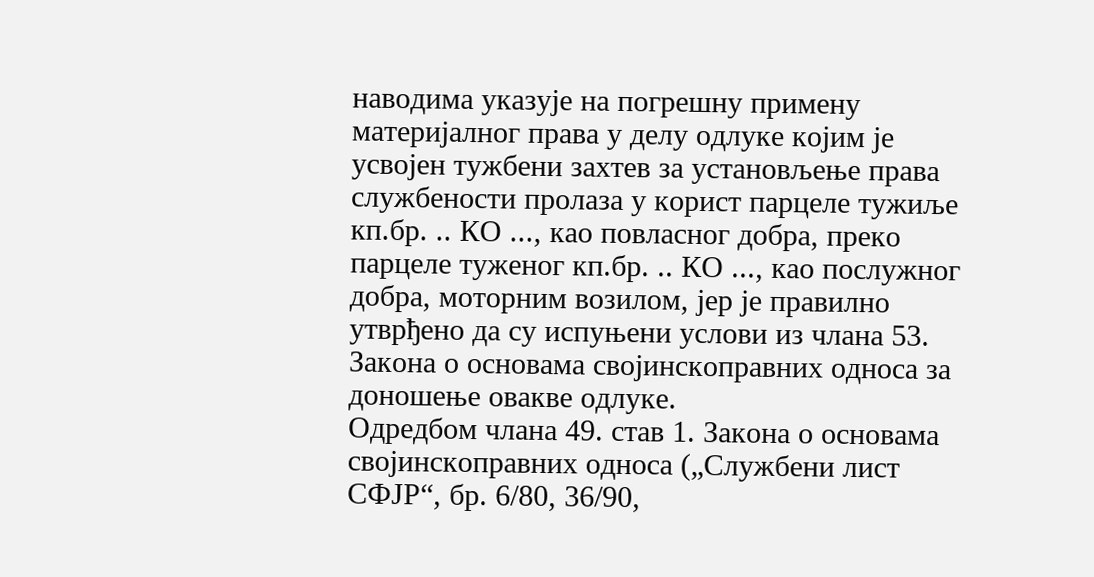наводима указује на погрешну примену материјалног права у делу одлуке којим је усвојен тужбени захтев за установљење права службености пролаза у корист парцеле тужиље кп.бр. .. КО ..., као повласног добра, преко парцеле туженог кп.бр. .. КО ..., као послужног добра, моторним возилом, јер је правилно утврђено да су испуњени услови из члана 53. Закона о основама својинскоправних односа за доношење овакве одлуке.
Одредбом члана 49. став 1. Закона о основама својинскоправних односа („Службени лист СФЈР“, бр. 6/80, 36/90,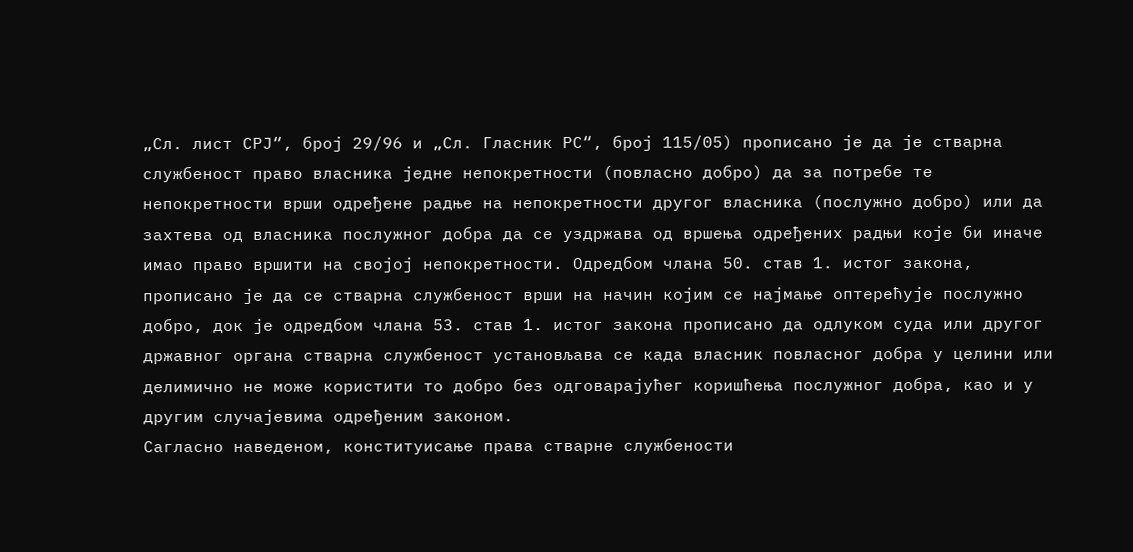„Сл. лист СРЈ“, број 29/96 и „Сл. Гласник РС“, број 115/05) прописано је да је стварна службеност право власника једне непокретности (повласно добро) да за потребе те непокретности врши одређене радње на непокретности другог власника (послужно добро) или да захтева од власника послужног добра да се уздржава од вршења одређених радњи које би иначе имао право вршити на својој непокретности. Одредбом члана 50. став 1. истог закона, прописано је да се стварна службеност врши на начин којим се најмање оптерећује послужно добро, док је одредбом члана 53. став 1. истог закона прописано да одлуком суда или другог државног органа стварна службеност установљава се када власник повласног добра у целини или делимично не може користити то добро без одговарајућег коришћења послужног добра, као и у другим случајевима одређеним законом.
Сагласно наведеном, конституисање права стварне службености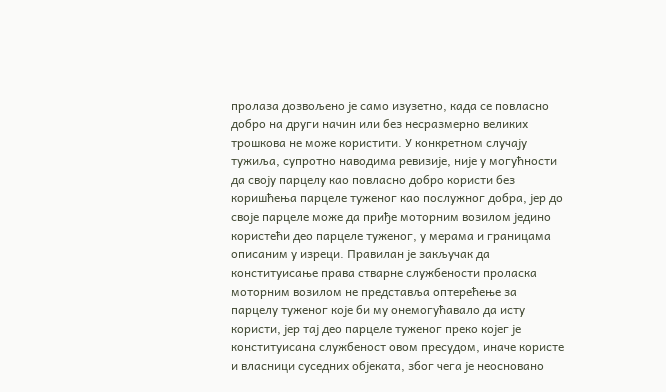пролаза дозвољено је само изузетно, када се повласно добро на други начин или без несразмерно великих трошкова не може користити. У конкретном случају тужиља, супротно наводима ревизије, није у могућности да своју парцелу као повласно добро користи без коришћења парцеле туженог као послужног добра, јер до своје парцеле може да приђе моторним возилом једино користећи део парцеле туженог, у мерама и границама описаним у изреци. Правилан је закључак да конституисање права стварне службености проласка моторним возилом не представља оптерећење за парцелу туженог које би му онемогућавало да исту користи, јер тај део парцеле туженог преко којег је конституисана службеност овом пресудом, иначе користе и власници суседних објеката, због чега је неосновано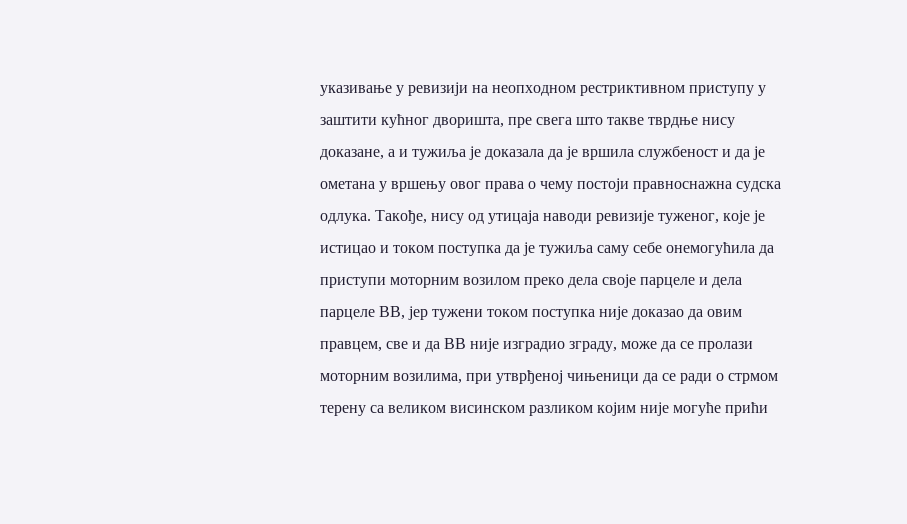указивање у ревизији на неопходном рестриктивном приступу у заштити кућног дворишта, пре свега што такве тврдње нису доказане, а и тужиља је доказала да је вршила службеност и да је ометана у вршењу овог права о чему постоји правноснажна судска одлука. Такође, нису од утицаја наводи ревизије туженог, које је истицао и током поступка да је тужиља саму себе онемогућила да приступи моторним возилом преко дела своје парцеле и дела парцеле ВВ, јер тужени током поступка није доказао да овим правцем, све и да ВВ није изградио зграду, може да се пролази моторним возилима, при утврђеној чињеници да се ради о стрмом терену са великом висинском разликом којим није могуће прићи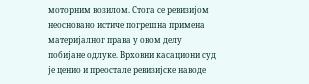моторним возилом. Стога се ревизијом неосновано истиче погрешна примена материјалног права у овом делу побијане одлуке. Врховни касациони суд је ценио и преостале ревизијске наводе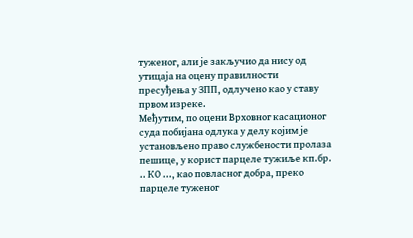туженог, али је закључио да нису од утицаја на оцену правилности пресуђења у ЗПП, одлучено као у ставу првом изреке.
Међутим, по оцени Врховног касационог суда побијана одлука у делу којим је установљено право службености пролаза пешице, у корист парцеле тужиље кп.бр. .. КО ..., као повласног добра, преко парцеле туженог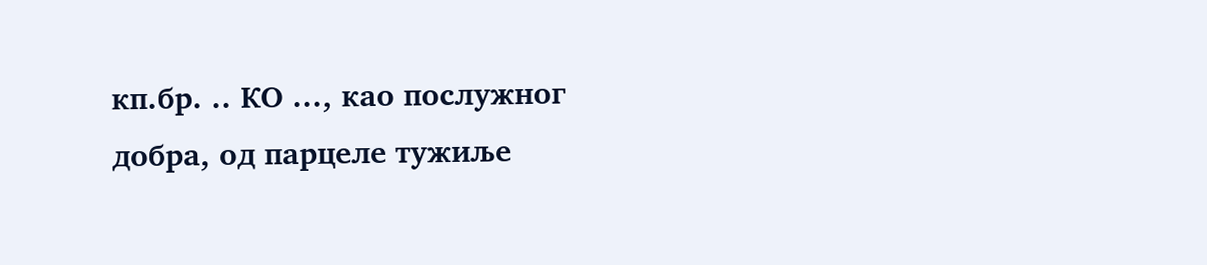кп.бр. .. КО ..., као послужног добра, од парцеле тужиље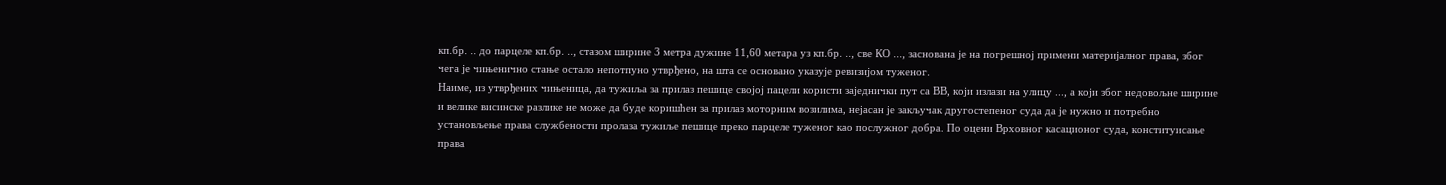кп.бр. .. до парцеле кп.бр. .., стазом ширине 3 метра дужине 11,60 метара уз кп.бр. .., све КО ..., заснована је на погрешној примени материјалног права, због чега је чињенично стање остало непотпуно утврђено, на шта се основано указује ревизијом туженог.
Наиме, из утврђених чињеница, да тужиља за прилаз пешице својој пацели користи заједнички пут са ВВ, који излази на улицу ..., а који због недовољне ширине и велике висинске разлике не може да буде коришћен за прилаз моторним возилима, нејасан је закључак другостепеног суда да је нужно и потребно установљење права службености пролаза тужиље пешице преко парцеле туженог као послужног добра. По оцени Врховног касационог суда, конституисање права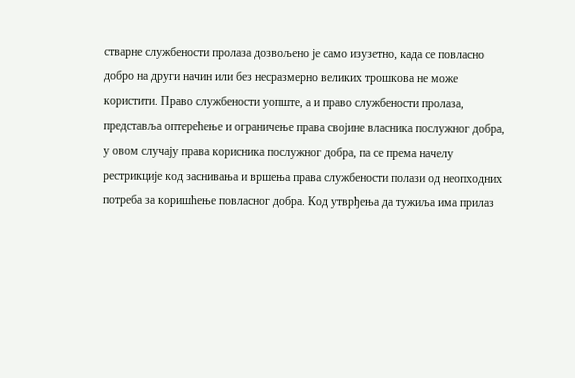стварне службености пролаза дозвољено је само изузетно, када се повласно добро на други начин или без несразмерно великих трошкова не може користити. Право службености уопште, а и право службености пролаза, представља оптерећење и ограничење права својине власника послужног добра, у овом случају права корисника послужног добра, па се према начелу рестрикције код заснивања и вршења права службености полази од неопходних потреба за коришћење повласног добра. Код утврђења да тужиља има прилаз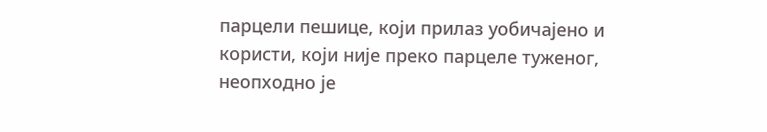парцели пешице, који прилаз уобичајено и користи, који није преко парцеле туженог, неопходно је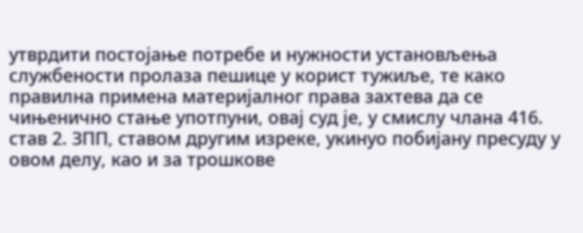утврдити постојање потребе и нужности установљења службености пролаза пешице у корист тужиље, те како правилна примена материјалног права захтева да се чињенично стање употпуни, овај суд је, у смислу члана 416. став 2. ЗПП, ставом другим изреке, укинуо побијану пресуду у овом делу, као и за трошкове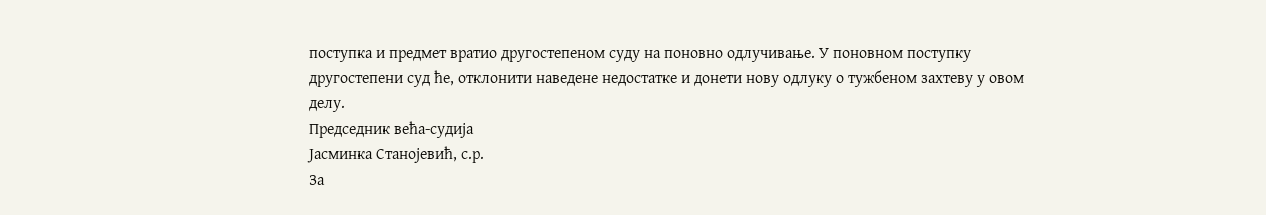поступка и предмет вратио другостепеном суду на поновно одлучивање. У поновном поступку другостепени суд ће, отклонити наведене недостатке и донети нову одлуку о тужбеном захтеву у овом делу.
Председник већа-судија
Јасминка Станојевић, с.р.
За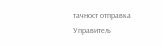тачност отправка
Управитељ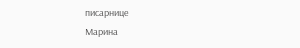писарнице
Марина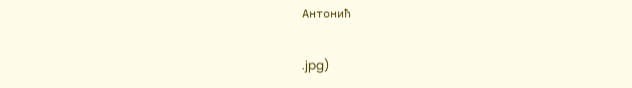Антонић

.jpg)